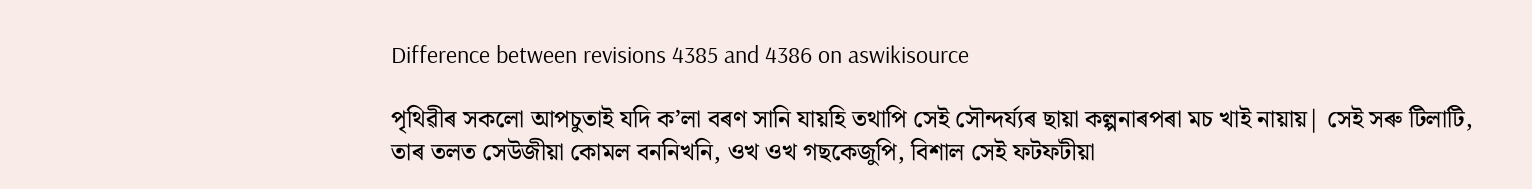Difference between revisions 4385 and 4386 on aswikisource

পৃথিৱীৰ সকলো আপচুতাই যদি ক’লা বৰণ সানি যায়হি তথাপি সেই সৌন্দৰ্য্যৰ ছায়া কল্পনাৰপৰা মচ খাই নায়ায়| সেই সৰু টিলাটি, তাৰ তলত সেউজীয়া কোমল বননিখনি, ওখ ওখ গছকেজুপি, বিশাল সেই ফটফটীয়া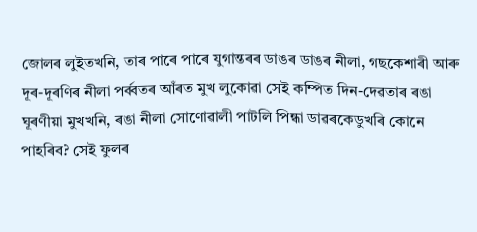জোলৰ লুইতখনি, তাৰ পাৰে পাৰে যুগান্তৰৰ ডাঙৰ ডাঙৰ নীলা, গছকেশাৰী আৰু দূৰ-দূৰণিৰ নীলা পৰ্ব্বতৰ আঁৰত মুখ লুকোৱা সেই কম্পিত দিন-দেৱতাৰ ৰঙা ঘূৰণীয়া মুখখনি, ৰঙা নীলা সোণোৱালী পাটলি পিন্ধা ডাৱৰকেডুখৰি কোনে পাহৰিব? সেই ফুলৰ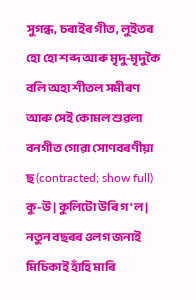সুগন্ধ, চৰাইৰ গীত, লুইতৰ হো হো শব্দ আৰু মৃদু-মৃদুকৈ বলি অহা শীতল সমীৰণ আৰু সেই কোমল শুৱলা বনগীত গোৱা সোণবৰণীয়া ছ(contracted; show full)
কু-উ| কুলিটো উৰি গ’ল| নতুন বছৰৰ ওলগ জনাই মিচিকাই হাঁহি মাৰি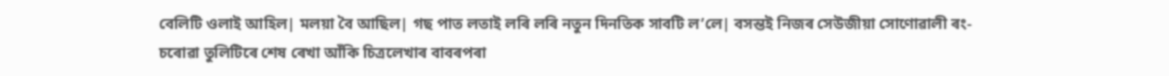বেলিটি ওলাই আহিল| মলয়া বৈ আছিল| গছ পাত লতাই লৰি লৰি নতুন দিনতিক সাবটি ল’লে| বসন্তই নিজৰ সেউজীয়া সোণোৱালী ৰং-চৰোৱা তুলিটিৰে শেষ ৰেখা আঁকি চিত্ৰলেখাৰ বাবৰপৰা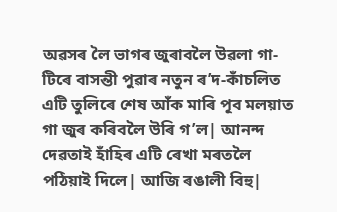অৱসৰ লৈ ভাগৰ জুৰাবলৈ উৱলা গা-টিৰে বাসন্তী পুৱাৰ নতুন ৰ’দ-কাঁচলিত এটি তুলিৰে শেষ আঁক মাৰি পূব মলয়াত গা জুৰ কৰিবলৈ উৰি গ’ল| আনন্দ দেৱতাই হাঁহিৰ এটি ৰেখা মৰতলৈ পঠিয়াই দিলে| আজি ৰঙালী বিহু|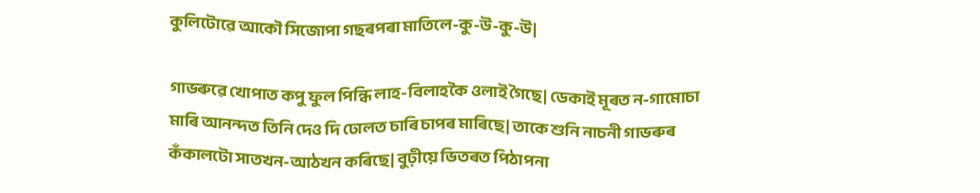কুলিটোৱে আকৌ সিজোপা গছৰপৰা মাতিলে-কু-উ-কু-উ|

গাভৰুৱে খোপাত কপু ফুল পিন্ধি লাহ-বিলাহকৈ ওলাই গৈছে| ডেকাই মূৰত ন-গামোচা মাৰি আনন্দত তিনি দেও দি ঢোলত চাৰি চাপৰ মাৰিছে| তাকে শুনি নাচনী গাভৰুৰ কঁকালটো সাতখন-আঠখন কৰিছে| বুঢ়ীয়ে ভিতৰত পিঠাপনা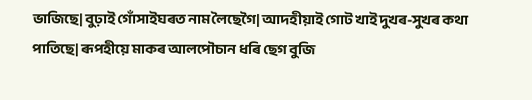ভাজিছে| বুঢ়াই গোঁসাইঘৰত নাম লৈছেগৈ| আদহীয়াই গোট খাই দুখৰ-সুখৰ কথা পাতিছে| ৰূপহীয়ে মাকৰ আলপৌচান ধৰি ছেগ বুজি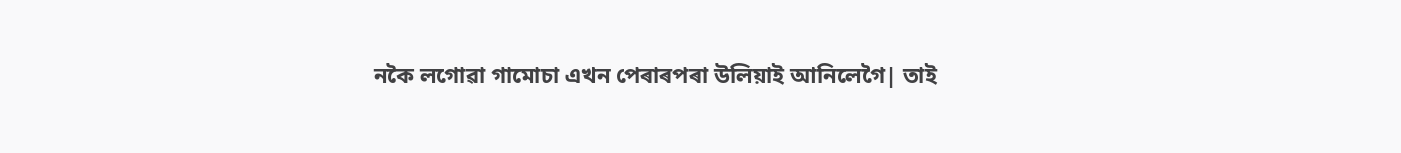নকৈ লগোৱা গামোচা এখন পেৰাৰপৰা উলিয়াই আনিলেগৈ| তাই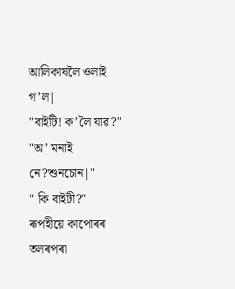আলিকাষলৈ ওলাই গ’ল|
"বাইটি! ক’লৈ যাৱ?"
"অ’ মনাই নে?শুনচোন|"
" কি বাইটী?"
ৰূপহীয়ে কাপোৰৰ তলৰপৰা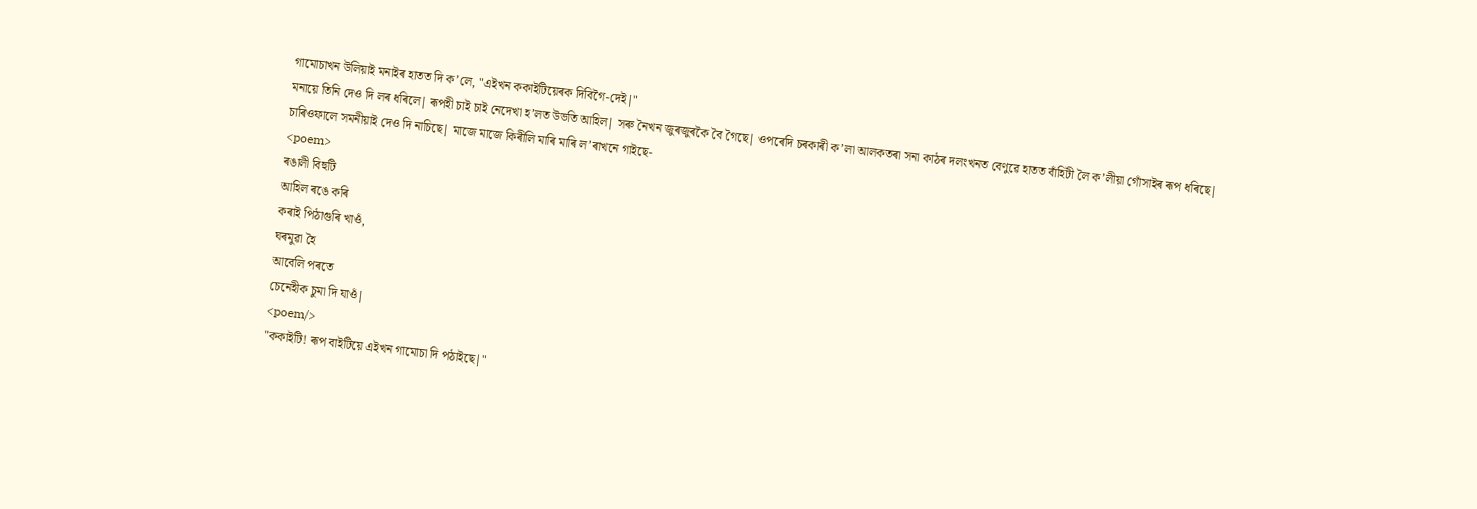গামোচাখন উলিয়াই মনাইৰ হাতত দি ক’লে, "এইখন ককাইটিয়েৰক দিবিগৈ-দেই|"
মনায়ে তিনি দেও দি লৰ ধৰিলে| ৰূপহী চাই চাই নেদেখা হ’লত উভতি আহিল| সৰু নৈখন জুৰজুৰকৈ বৈ গৈছে| ওপৰেদি চৰকাৰী ক’লা আলকতৰা সনা কাঠৰ দলংখনত বেণুৱে হাতত বাঁহিটী লৈ ক’লীয়া গোঁসাইৰ ৰূপ ধৰিছে| চাৰিওফালে সমনীয়াই দেও দি নাচিছে| মাজে মাজে কিৰীলি মাৰি মাৰি ল’ৰাখনে গাইছে-
<poem>
ৰঙালী বিহুটি
আহিল ৰঙে কৰি
কৰাই পিঠাগুৰি খাওঁ,
ঘৰমুৱা হৈ
আবেলি পৰতে
চেনেহীক চুমা দি যাওঁ|
<poem/>
"ককাইটি! ৰূপ বাইটিয়ে এইখন গামোচা দি পঠাইছে|"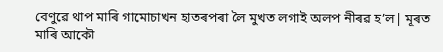বেণুৱে থাপ মাৰি গামোচাখন হাতৰপৰা লৈ মুখত লগাই অলপ নীৰৱ হ’ল| মূৰত মাৰি আকৌ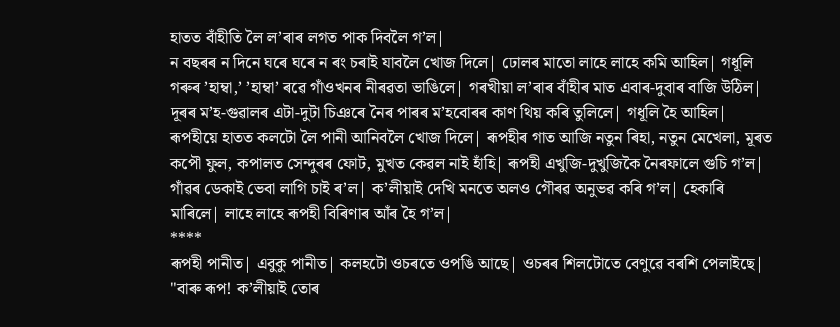হাতত বাঁহীতি লৈ ল’ৰাৰ লগত পাক দিবলৈ গ’ল|
ন বছৰৰ ন দিনে ঘৰে ঘৰে ন ৰং চৰাই যাবলৈ খোজ দিলে| ঢোলৰ মাতো লাহে লাহে কমি আহিল| গধূলি গৰুৰ ’হাম্বা,’ ’হাম্বা’ ৰৱে গাঁওখনৰ নীৰৱতা ভাঙিলে| গৰখীয়া ল’ৰাৰ বাঁহীৰ মাত এবাৰ-দুবাৰ বাজি উঠিল| দূৰৰ ম’হ-গুৱালৰ এটা-দুটা চিঞৰে নৈৰ পাৰৰ ম’হবোৰৰ কাণ থিয় কৰি তুলিলে| গধূলি হৈ আহিল|
ৰূপহীয়ে হাতত কলটো লৈ পানী আনিবলৈ খোজ দিলে| ৰূপহীৰ গাত আজি নতুন ৰিহা, নতুন মেখেলা, মূৰত কপৌ ফুল, কপালত সেন্দুৰৰ ফোট, মুখত কেৱল নাই হাঁহি| ৰূপহী এখুজি-দুখুজিকৈ নৈৰফালে গুচি গ’ল| গাঁৱৰ ডেকাই ভেবা লাগি চাই ৰ’ল| ক’লীয়াই দেখি মনতে অলও গৌৰৱ অনুভৱ কৰি গ’ল| হেকাৰি মাৰিলে| লাহে লাহে ৰূপহী বিৰিণাৰ আঁৰ হৈ গ’ল|
****
ৰূপহী পানীত| এবুকু পানীত| কলহটো ওচৰতে ওপঙি আছে| ওচৰৰ শিলটোতে বেণুৱে বৰশি পেলাইছে|
"বাৰু ৰূপ! ক’লীয়াই তোৰ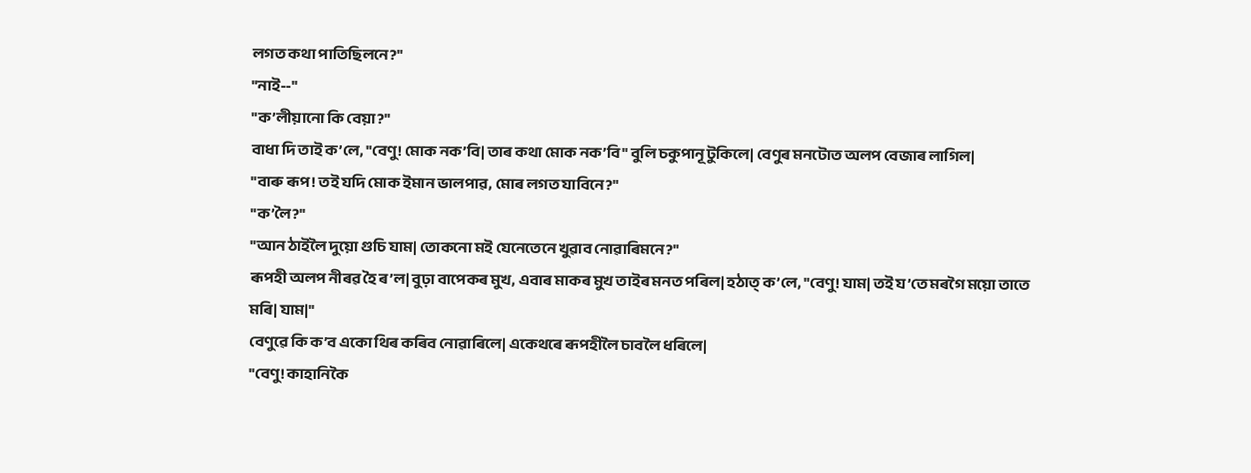লগত কথা পাতিছিলনে?"
"নাই--"
"ক’লীয়ানো কি বেয়া?"
বাধা দি তাই ক’লে, "বেণু! মোক নক’বি| তাৰ কথা মোক নক’বি" বুলি চকুপানূ টুকিলে| বেণুৰ মনটোত অলপ বেজাৰ লাগিল|
"বাৰু ৰূপ! তই যদি মোক ইমান ভালপাৱ, মোৰ লগত যাবিনে?"
"ক’লৈ?"
"আন ঠাইলৈ দুয়ো গুচি যাম| তোকনো মই যেনেতেনে খুৱাব নোৱাৰিমনে?"
ৰূপহী অলপ নীৰৱ হৈ ৰ’ল| বুঢ়া বাপেকৰ মুখ, এবাৰ মাকৰ মুখ তাইৰ মনত পৰিল| হঠাত্‌ ক’লে, "বেণু! যাম| তই য’তে মৰগৈ ময়ো তাতে মৰি| যাম|"
বেণুৱে কি ক’ব একো থিৰ কৰিব নোৱাৰিলে| একেথৰে ৰূপহীলৈ চাবলৈ ধৰিলে|
"বেণু! কাহানিকৈ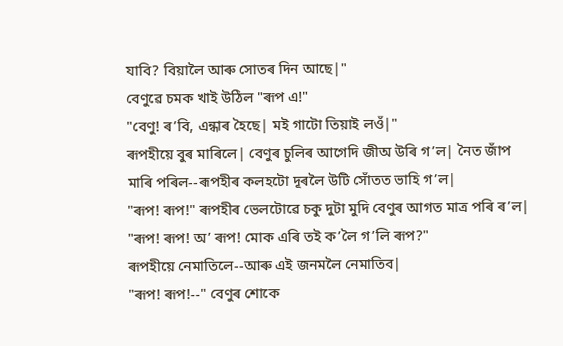যাবি? বিয়ালৈ আৰু সোতৰ দিন আছে|"
বেণুৱে চমক খাই উঠিল "ৰূপ এ!"
"বেণু! ৰ’বি, এন্ধাৰ হৈছে| মই গাটো তিয়াই লওঁ|"
ৰূপহীয়ে বুৰ মাৰিলে| বেণুৰ চুলিৰ আগেদি জীঅ উৰি গ’ল| নৈত জাঁপ মাৰি পৰিল--ৰূপহীৰ কলহটো দূৰলৈ উটি সোঁতত ভাহি গ’ল|
"ৰূপ! ৰূপ!" ৰূপহীৰ ভেলটোৱে চকু দুটা মুদি বেণুৰ আগত মাত্ৰ পৰি ৰ’ল|
"ৰূপ! ৰূপ! অ’ ৰূপ! মোক এৰি তই ক’লৈ গ’লি ৰূপ?"
ৰূপহীয়ে নেমাতিলে--আৰু এই জনমলৈ নেমাতিব|
"ৰূপ! ৰূপ!--" বেণুৰ শোকে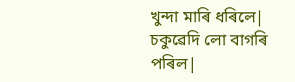খুন্দা মাৰি ধৰিলে| চকুৱেদি লো বাগৰি পৰিল|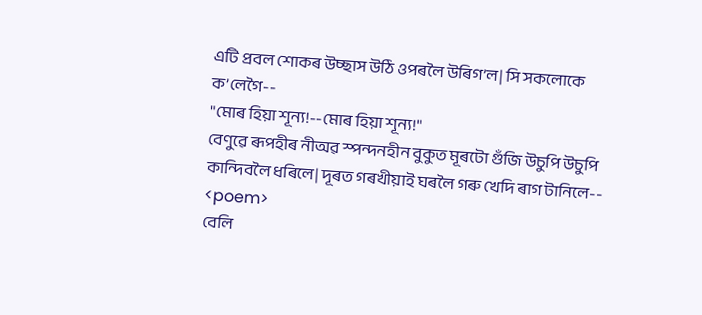এটি প্ৰবল শোকৰ উচ্ছাস উঠি ওপৰলৈ উৰিগ’ল| সি সকলোকে ক’লেগৈ--
"মোৰ হিয়া শূন্য!--মোৰ হিয়া শূন্য!"
বেণুৱে ৰূপহীৰ নীঅৱ স্পন্দনহীন বুকুত মূৰটো গুঁজি উচুপি উচুপি কান্দিবলৈ ধৰিলে| দূৰত গৰখীয়াই ঘৰলৈ গৰু খেদি ৰাগ টানিলে--
<poem>
বেলি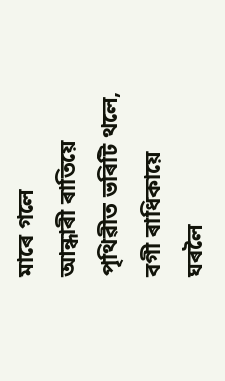মাৰে গলে
আন্ধাৰী ৰাতিয়ে
পৃথিৱীত ভৰিটি থলে,
বগী ৰাধিকায়ে
ঘৰলৈ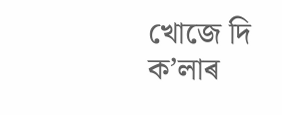খোজে দি
ক’লাৰ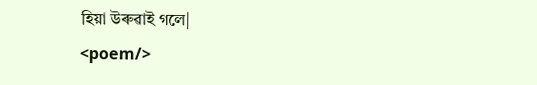হিয়া উৰুৱাই গলে|
<poem/>